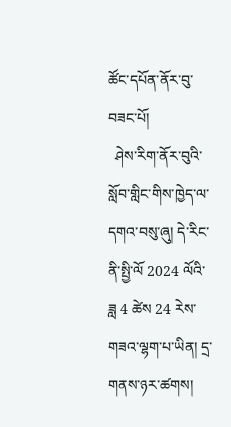ཚོང་དཔོན་ནོར་བུ་བཟང་པོ།
  ཤེས་རིག་ནོར་བུའི་སློབ་གླིང་གིས་ཁྱེད་ལ་དགའ་བསུ་ཞུ། དེ་རིང་ནི་སྤྱི་ལོ 2024 ལོའི་ཟླ 4 ཚེས 24 རེས་གཟའ་ལྷག་པ་ཡིན། དྲ་གནས་ཉར་ཚགས།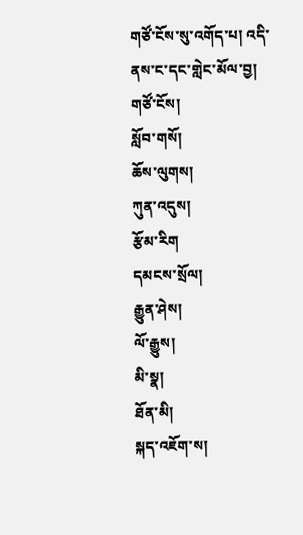གཙོ་ངོས་སུ་འགོད་པ། འདི་ནས་ང་དང་གླེང་མོལ་བྱ།
གཙོ་ངོས།
སློབ་གསོ།
ཆོས་ལུགས།
ཀུན་འདུས།
རྩོམ་རིག
དམངས་སྲོལ།
རྒྱུན་ཤེས།
ལོ་རྒྱུས།
མི་སྣ།
ཐོན་མི།
སྐད་འཇོག་ས།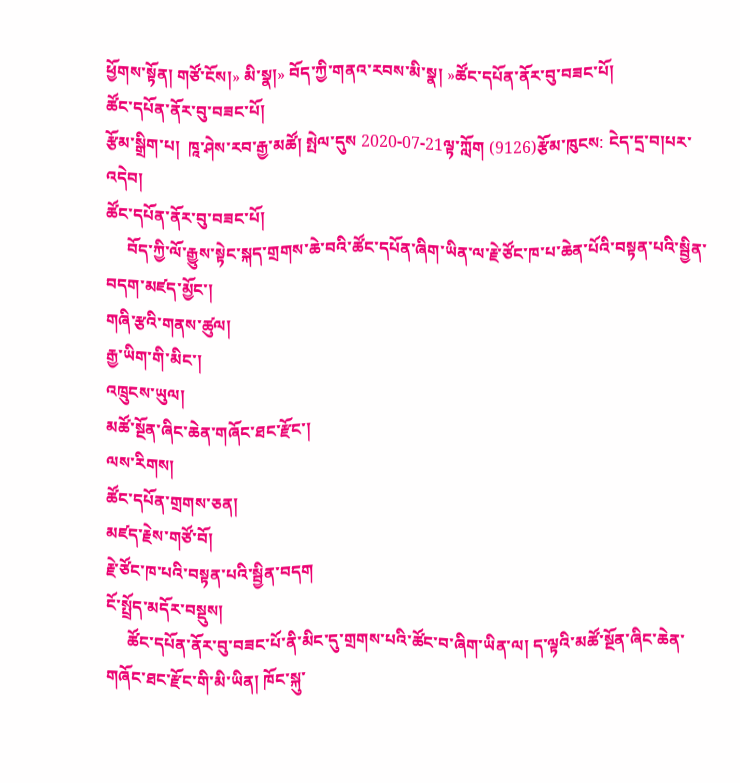ཕྱོགས་སྟོན། གཙོ་ངོས།» མི་སྣ།» བོད་ཀྱི་གནའ་རབས་མི་སྣ། »ཚོང་དཔོན་ནོར་བུ་བཟང་པོ།
ཚོང་དཔོན་ནོར་བུ་བཟང་པོ།
རྩོམ་སྒྲིག་པ།  ཁཱ་ཤེས་རབ་རྒྱ་མཚོ། སྤེལ་དུས 2020-07-21ལྟ་ཀློག (9126)རྩོམ་ཁུངས: ངེད་དྲ་བ།པར་འདེབ།
ཚོང་དཔོན་ནོར་བུ་བཟང་པོ།
     བོད་ཀྱི་ལོ་རྒྱུས་སྟེང་སྐད་གྲགས་ཆེ་བའི་ཚོང་དཔོན་ཞིག་ཡིན་ལ་རྗེ་ཙོང་ཁ་པ་ཆེན་པོའི་བསྟན་པའི་སྦྱིན་བདག་མཛད་མྱོང་།
གཞི་རྩའི་གནས་ཚུལ།
རྒྱ་ཡིག་གི་མིང་།
འཁྲུངས་ཡུལ།
མཚོ་སྔོན་ཞིང་ཆེན་གཞོང་ཐང་རྫོང་།
ལས་རིགས།
ཚོང་དཔོན་གྲགས་ཅན།
མཛད་རྗེས་གཙོ་བོ།
རྗེ་ཙོང་ཁ་པའི་བསྟན་པའི་སྦྱིན་བདག
ངོ་སྤྲོད་མདོར་བསྡུས།
     ཚོང་དཔོན་ནོར་བུ་བཟང་པོ་ནི་མིང་དུ་གྲགས་པའི་ཚོང་བ་ཞིག་ཡིན་ལ། ད་ལྟའི་མཚོ་སྔོན་ཞིང་ཆེན་གཞོང་ཐང་རྫོང་གི་མི་ཡིན། ཁོང་སྐུ་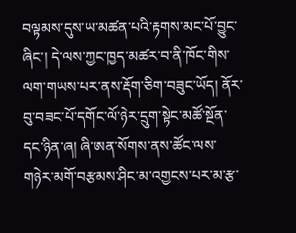བལྟམས་དུས་ཡ་མཚན་པའི་རྟགས་མང་པོ་བྱུང་ཞིང་། དེ་ལས་ཀྱང་ཁྱད་མཚར་བ་ནི་ཁོང་གིས་ལག་གཡས་པར་ནས་རྡོག་ཅིག་བཟུང་ཡོད། ནོར་བུ་བཟང་པོ་དགོང་ལོ་ཉེར་དྲུག་སྟེང་མཚོ་སྔོན་དང་ཉིན་ཞ། ཞི་ཨན་སོགས་ནས་ཚོང་ལས་གཉེར་མགོ་བརྩམས་ཤིང་མ་འགྱངས་པར་མ་རྩ་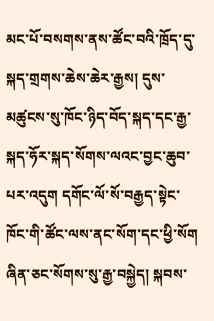མང་པོ་བསགས་ནས་ཚོང་བའི་ཁྲོད་དུ་སྐད་གྲགས་ཆེས་ཆེར་རྒྱས། དུས་མཚུངས་སུ་ཁོང་ཉིད་བོད་སྐད་དང་རྒྱ་སྐད་ཧོར་སྐད་སོགས་ལའང་བྱང་ཆུབ་པར་འདུག དགོང་ལོ་སོ་བརྒྱད་སྟེང་ཁོང་གི་ཚོང་ལས་ནང་སོག་དང་ཕྱི་སོག ཞིན་ཅང་སོགས་སུ་རྒྱ་བསྐྱེད། སྐབས་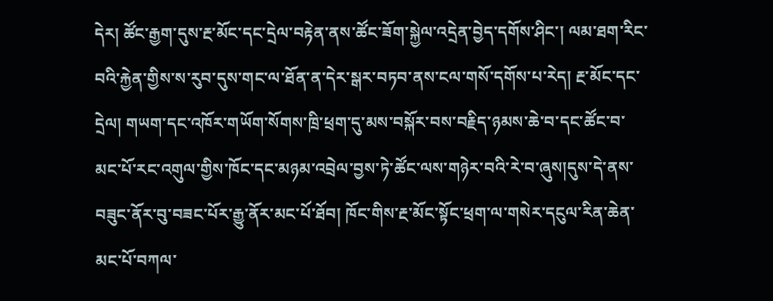དེར། ཚོང་རྒྱག་དུས་རྔ་མོང་དང་དྲེལ་བརྟེན་ནས་ཚོང་ཟོག་སྐྱེལ་འདྲེན་བྱེད་དགོས་ཤིང་། ལམ་ཐག་རིང་བའི་རྐྱེན་གྱིས་ས་རུབ་དུས་གང་ལ་ཐོན་ན་དེར་སྒར་བཏབ་ནས་ངལ་གསོ་དགོས་པ་རེད། རྔ་མོང་དང་དྲེལ། གཡག་དང་འཁོར་གཡོག་སོགས་ཁྲི་ཕྲག་དུ་མས་བསྐོར་བས་བརྗིད་ཉམས་ཆེ་བ་དང་ཚོང་བ་མང་པོ་རང་འགུལ་གྱིས་ཁོང་དང་མཉམ་འབྲེལ་བྱས་ཏེ་ཚོང་ལས་གཉེར་བའི་རེ་བ་ཞུས།དུས་དེ་ནས་བཟུང་ནོར་བུ་བཟང་པོར་རྒྱུ་ནོར་མང་པོ་ཐོབ། ཁོང་གིས་རྔ་མོང་སྟོང་ཕྲག་ལ་གསེར་དངུལ་རིན་ཆེན་མང་པོ་བཀལ་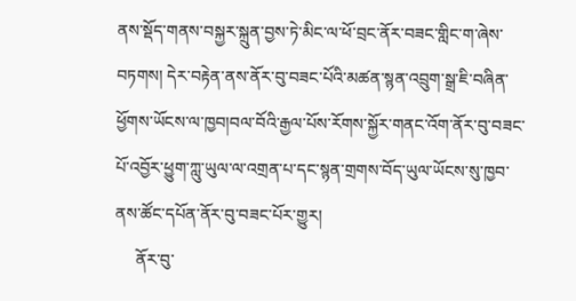ནས་སྡོད་གནས་བསྐྱར་སྐྲུན་བྱས་ཏེ་མིང་ལ་ཕོ་བྲང་ནོར་བཟང་གླིང་ག་ཞེས་བཏགས། དེར་བརྟེན་ནས་ནོར་བུ་བཟང་པོའི་མཚན་སྙན་འབྲུག་སྒྲ་ཇི་བཞིན་ཕྱོགས་ཡོངས་ལ་ཁྱབ།བལ་བོའི་རྒྱལ་པོས་རོགས་སྐྱོར་གནང་འོག་ནོར་བུ་བཟང་པོ་འབྱོར་ཕྱུག་ཀླུ་ཡུལ་ལ་འགྲན་པ་དང་སྙན་གྲགས་བོད་ཡུལ་ཡོངས་སུ་ཁྱབ་ནས་ཚོང་དཔོན་ནོར་བུ་བཟང་པོར་གྱུར།
     ནོར་བུ་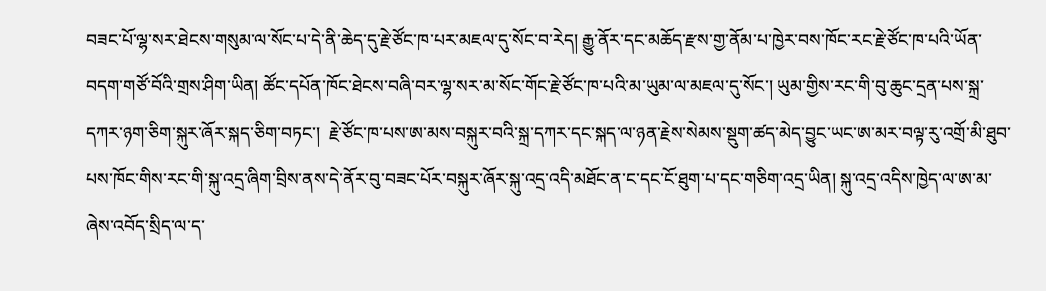བཟང་པོ་ལྷ་སར་ཐེངས་གསུམ་ལ་སོང་པ་དེ་ནི་ཆེད་དུ་རྗེ་ཙོང་ཁ་པར་མཇལ་དུ་སོང་བ་རེད། རྒྱུ་ནོར་དང་མཆོད་རྫས་གྱ་ནོམ་པ་ཁྱེར་བས་ཁོང་རང་རྗེ་ཙོང་ཁ་པའི་ཡོན་བདག་གཙོ་བོའི་གྲས་ཤིག་ཡིན། ཚོང་དཔོན་ཁོང་ཐེངས་བཞི་བར་ལྷ་སར་མ་སོང་གོང་རྗེ་ཙོང་ཁ་པའི་མ་ཡུམ་ལ་མཇལ་དུ་སོང་། ཡུམ་གྱིས་རང་གི་བུ་ཆུང་དྲན་པས་སྐྲ་དཀར་ཉག་ཅིག་སྐུར་ཞོར་སྐད་ཅིག་བཏང་།  རྗེ་ཙོང་ཁ་པས་ཨ་མས་བསྐུར་བའི་སྐྲ་དཀར་དང་སྐད་ལ་ཉན་རྗེས་སེམས་སྡུག་ཚད་མེད་བྱུང་ཡང་ཨ་མར་བལྟ་རུ་འགྲོ་མི་ཐུབ་པས་ཁོང་གིས་རང་གི་སྐུ་འདྲ་ཞིག་བྲིས་ནས་དེ་ནོར་བུ་བཟང་པོར་བསྐུར་ཞོར་སྐུ་འདྲ་འདི་མཐོང་ན་ང་དང་ངོ་ཐུག་པ་དང་གཅིག་འདྲ་ཡིན། སྐུ་འདྲ་འདིས་ཁྱེད་ལ་ཨ་མ་ཞེས་འབོད་སྲིད་ལ་ད་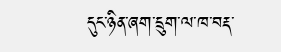དུང་ཉིན་ཞག་དྲུག་ལ་ཁ་བརྡ་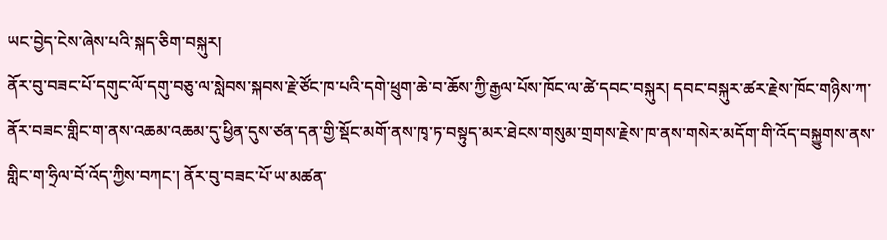ཡང་བྱེད་ངེས་ཞེས་པའི་སྐད་ཅིག་བསྐུར།
ནོར་བུ་བཟང་པོ་དགུང་ལོ་དགུ་བཅུ་ལ་སླེབས་སྐབས་རྗེ་ཙོང་ཁ་པའི་དགེ་ཕྲུག་ཆེ་བ་ཆོས་ཀྱི་རྒྱལ་པོས་ཁོང་ལ་ཚེ་དབང་བསྐུར། དབང་བསྐུར་ཚར་རྗེས་ཁོང་གཉིས་ཀ་ནོར་བཟང་གླིང་ག་ནས་འཆམ་འཆམ་དུ་ཕྱིན་དུས་ཙན་དན་གྱི་སྡོང་མགོ་ནས་ཁྭ་ཏ་བསྟུད་མར་ཐེངས་གསུམ་གྲགས་རྗེས་ཁ་ནས་གསེར་མདོག་གི་འོད་བསྐྱུགས་ནས་གླིང་ག་ཧྲིལ་བོ་འོད་ཀྱིས་བཀང་། ནོར་བུ་བཟང་པོ་ཡ་མཚན་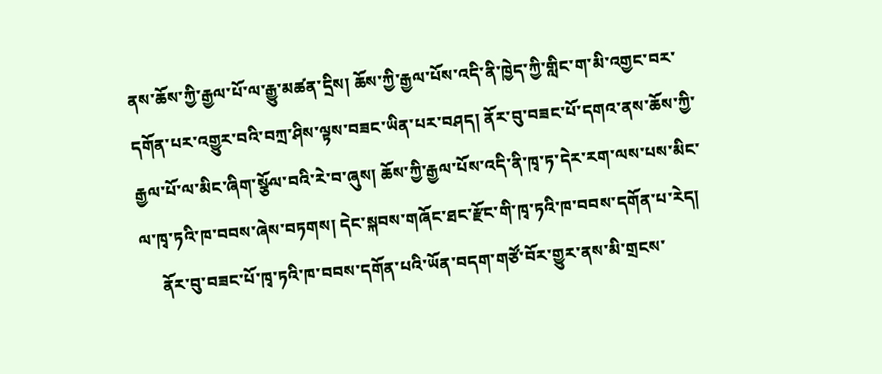ནས་ཆོས་ཀྱི་རྒྱལ་པོ་ལ་རྒྱུ་མཚན་དྲིས། ཆོས་ཀྱི་རྒྱལ་པོས་འདི་ནི་ཁྱེད་ཀྱི་གླིང་ག་མི་འགྱང་བར་དགོན་པར་འགྱུར་བའི་བཀྲ་ཤིས་ལྟས་བཟང་ཡིན་པར་བཤད། ནོར་བུ་བཟང་པོ་དགའ་ནས་ཆོས་ཀྱི་རྒྱལ་པོ་ལ་མིང་ཞིག་སྩོལ་བའི་རེ་བ་ཞུས། ཆོས་ཀྱི་རྒྱལ་པོས་འདི་ནི་ཁྭ་ཏ་དེར་རག་ལས་པས་མིང་ལ་ཁྭ་ཏའི་ཁ་བབས་ཞེས་བཏགས། དེང་སྐབས་གཞོང་ཐང་རྫོང་གི་ཁྭ་ཏའི་ཁ་བབས་དགོན་པ་རེད།
     ནོར་བུ་བཟང་པོ་ཁྭ་ཏའི་ཁ་བབས་དགོན་པའི་ཡོན་བདག་གཙོ་བོར་གྱུར་ནས་མི་གྲངས་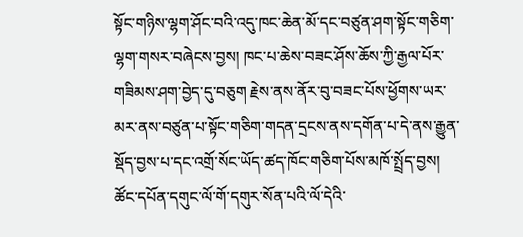སྟོང་གཉིས་ལྷག་ཤོང་བའི་འདུ་ཁང་ཆེན་མོ་དང་བཙུན་ཤག་སྟོང་གཅིག་ལྷག་གསར་བཞེངས་བྱས། ཁང་པ་ཆེས་བཟང་ཤོས་ཆོས་ཀྱི་རྒྱལ་པོར་གཟིམས་ཤག་བྱེད་དུ་བཅུག རྗེས་ནས་ནོར་བུ་བཟང་པོས་ཕྱོགས་ཡར་མར་ནས་བཙུན་པ་སྟོང་གཅིག་གདན་དྲངས་ནས་དགོན་པ་དེ་ནས་རྒྱུན་སྡོད་བྱས་པ་དང་འགྲོ་སོང་ཡོད་ཚད་ཁོང་གཅིག་པོས་མཁོ་སྤྲོད་བྱས། ཚོང་དཔོན་དགུང་ལོ་གོ་དགུར་སོན་པའི་ལོ་དེའི་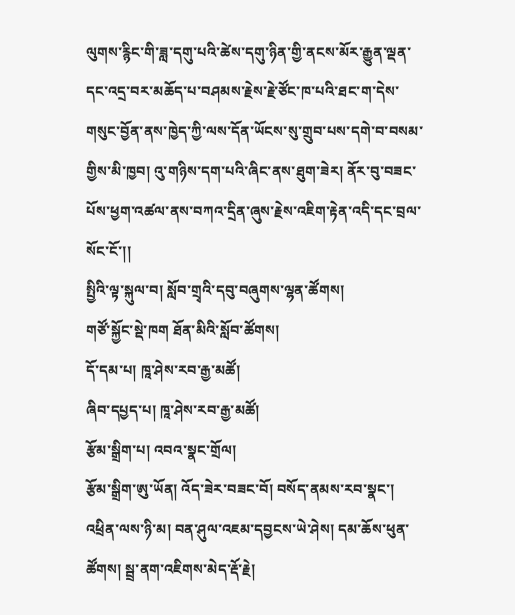ལུགས་རྙིང་གི་ཟླ་དགུ་པའི་ཚེས་དགུ་ཉིན་གྱི་ནངས་མོར་རྒྱུན་ལྡན་དང་འདྲ་བར་མཆོད་པ་བཤམས་རྗེས་རྗེ་ཙོང་ཁ་པའི་ཐང་ག་དེས་གསུང་བྱོན་ནས་ཁྱེད་ཀྱི་ལས་དོན་ཡོངས་སུ་གྲུབ་པས་དགེ་བ་བསམ་གྱིས་མི་ཁྱབ། འུ་གཉིས་དག་པའི་ཞིང་ནས་ཐུག་ཟེར། ནོར་བུ་བཟང་པོས་ཕྱག་འཚལ་ནས་བཀའ་དྲིན་ཞུས་རྗེས་འཇིག་རྟེན་འདི་དང་བྲལ་སོང་ངོ་།།
སྤྱིའི་ལྟ་སྐུལ་བ། སློབ་གྲྭའི་དབུ་བཞུགས་ལྷན་ཚོགས།
གཙོ་སྐྱོང་སྡེ་ཁག ཐོན་མིའི་སློབ་ཚོགས།
དོ་དམ་པ། ཁཱ་ཤེས་རབ་རྒྱ་མཚོ།
ཞིབ་དཔྱད་པ། ཁཱ་ཤེས་རབ་རྒྱ་མཚོ།
རྩོམ་སྒྲིག་པ། འབའ་སྣང་གྲོལ།
རྩོམ་སྒྲིག་ཨུ་ཡོན། འོད་ཟེར་བཟང་བོ། བསོད་ནམས་རབ་སྣང་། འཕྲིན་ལས་ཉི་མ། བན་ཤུལ་འཇམ་དབྱངས་ཡེ་ཤེས། དམ་ཆོས་ཕུན་ཚོགས། སྦྲ་ནག་འཇིགས་མེད་རྡོ་རྗེ།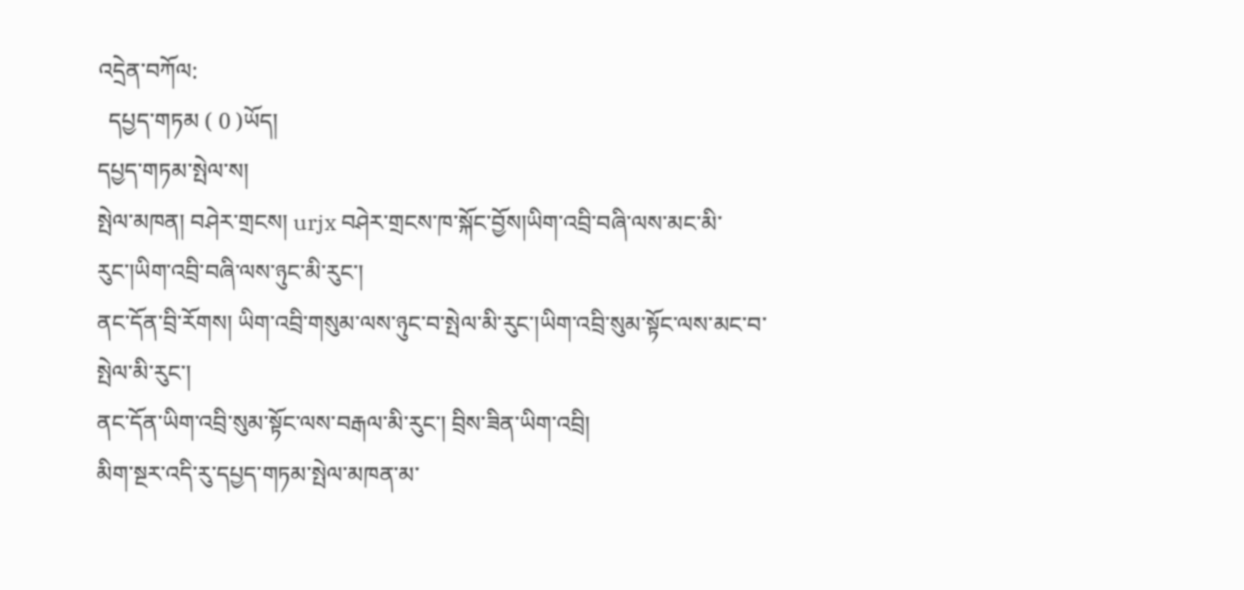འདྲེན་བཀོལ:
  དཔྱད་གཏམ ( 0 )ཡོད།
དཔྱད་གཏམ་སྤེལ་ས།
སྤེལ་མཁན། བཤེར་གྲངས། urjx བཤེར་གྲངས་ཁ་སྐོང་བྱོས།ཡིག་འབྲི་བཞི་ལས་མང་མི་རུང་།ཡིག་འབྲི་བཞི་ལས་ཉུང་མི་རུང་།
ནང་དོན་བྲི་རོགས། ཡིག་འབྲི་གསུམ་ལས་ཉུང་བ་སྤེལ་མི་རུང་།ཡིག་འབྲི་སུམ་སྟོང་ལས་མང་བ་སྤེལ་མི་རུང་།
ནང་དོན་ཡིག་འབྲི་སུམ་སྟོང་ལས་བརྒལ་མི་རུང་། བྲིས་ཟིན་ཡིག་འབྲི།
མིག་སྔར་འདི་རུ་དཔྱད་གཏམ་སྤེལ་མཁན་མ་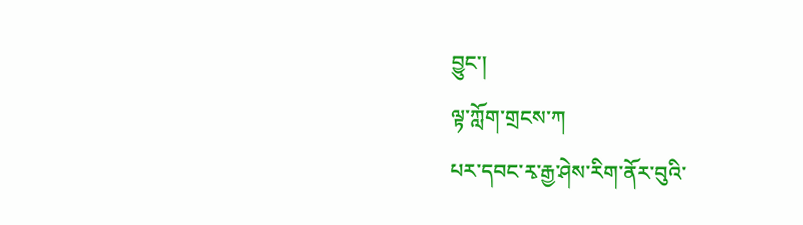བྱུང་།
ལྟ་ཀློག་གྲངས་ཀ
པར་དབང་རྭ་རྒྱ་ཤེས་རིག་ནོར་བུའི་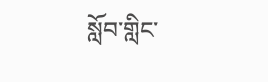སློབ་གླིང་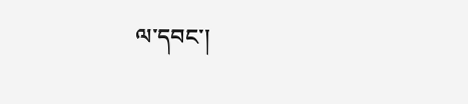ལ་དབང་།